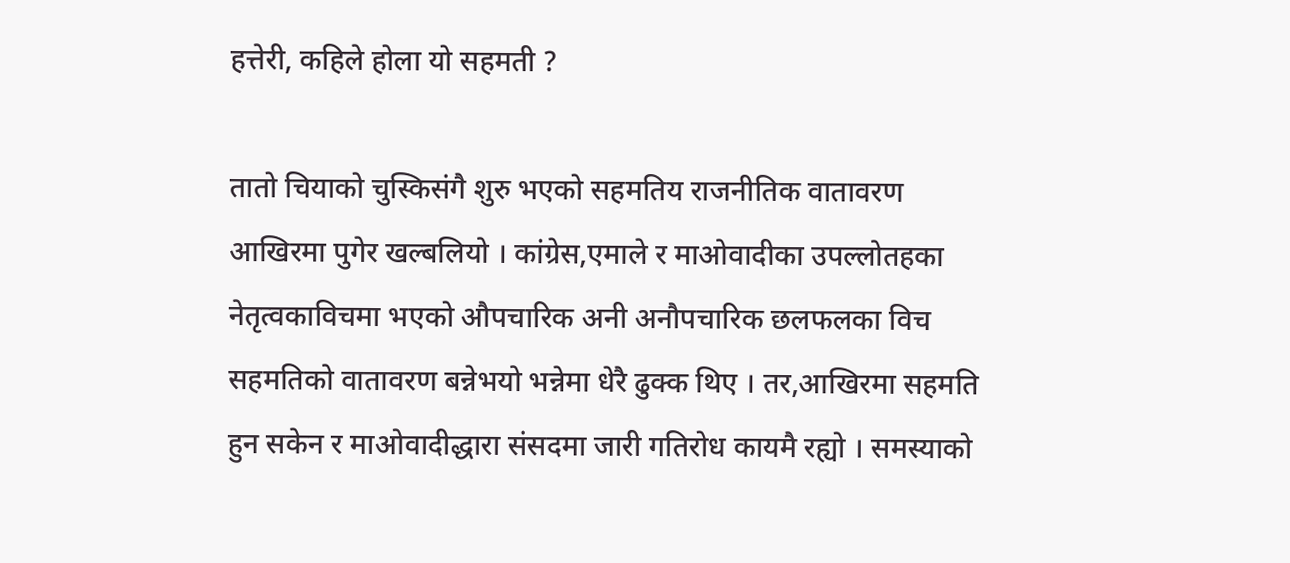हत्तेरी, कहिले होला यो सहमती ?

तातो चियाको चुस्किसंगै शुरु भएको सहमतिय राजनीतिक वातावरण आखिरमा पुगेर खल्बलियो । कांग्रेस,एमाले र माओवादीका उपल्लोतहका नेतृत्वकाविचमा भएको औपचारिक अनी अनौपचारिक छलफलका विच सहमतिको वातावरण बन्नेभयो भन्नेमा धेरै ढुक्क थिए । तर,आखिरमा सहमति हुन सकेन र माओवादीद्धारा संसदमा जारी गतिरोध कायमै रह्यो । समस्याको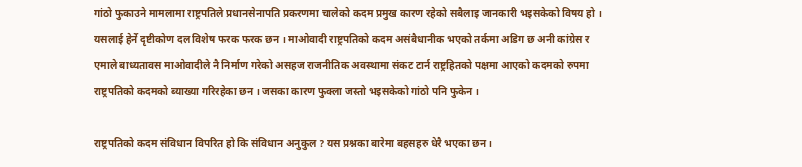गांठो फुकाउने मामलामा राष्ट्रपतिले प्रधानसेनापति प्रकरणमा चालेको कदम प्रमुख कारण रहेको सबैलाइ जानकारी भइसकेको विषय हो । यसलाई हेर्ने दृष्टीकोण दल विशेष फरक फरक छन । माओवादी राष्ट्रपतिको कदम असंबैधानीक भएको तर्कमा अडिग छ अनी कांग्रेस र एमाले बाध्यतावस माओवादीले नै निर्माण गरेको असहज राजनीतिक अवस्थामा संकट टार्न राष्ट्रहितको पक्षमा आएको कदमको रुपमा राष्ट्रपतिको कदमको ब्याख्या गरिरहेका छन । जसका कारण फुक्ला जस्तो भइसकेको गांठो पनि फुकेन ।

राष्ट्रपतिको कदम संविधान विपरित हो कि संविधान अनुकुल ? यस प्रश्नका बारेमा बहसहरु धेरै भएका छन ।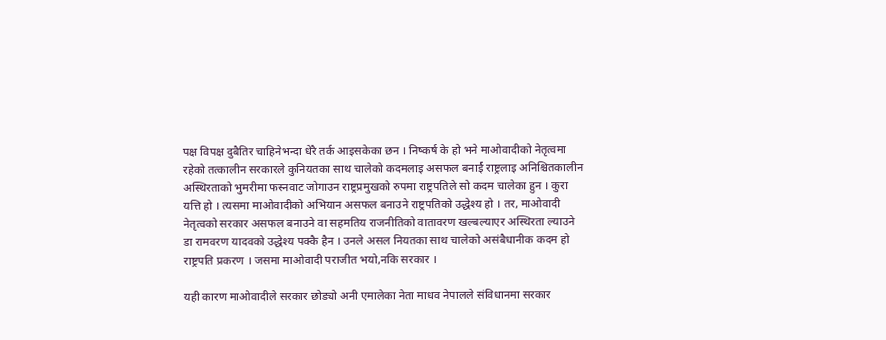पक्ष विपक्ष दुबैतिर चाहिनेभन्दा धेरै तर्क आइसकेका छन । निष्कर्ष के हो भने माओवादीको नेतृत्वमा रहेको तत्कालीन सरकारले कुनियतका साथ चालेको कदमलाइ असफल बनार्ई राष्ट्रलाइ अनिश्चितकालीन अस्थिरताको भुमरीमा फस्नवाट जोगाउन राष्ट्रप्रमुखको रुपमा राष्ट्रपतिले सो कदम चालेका हुन । कुरा यत्ति हो । त्यसमा माओवादीको अभियान असफल बनाउने राष्ट्रपतिको उद्धेश्य हो । तर, माओवादी नेतृत्वको सरकार असफल बनाउने वा सहमतिय राजनीतिको वातावरण खल्बल्याएर अस्थिरता ल्याउने डा रामवरण यादवको उद्धेश्य पक्कै हैन । उनले असल नियतका साथ चालेको असंबैधानीक कदम हो राष्ट्रपति प्रकरण । जसमा माओवादी पराजीत भयो,नकि सरकार ।

यही कारण माओवादीले सरकार छोड्यो अनी एमालेका नेता माधव नेपालले संविधानमा सरकार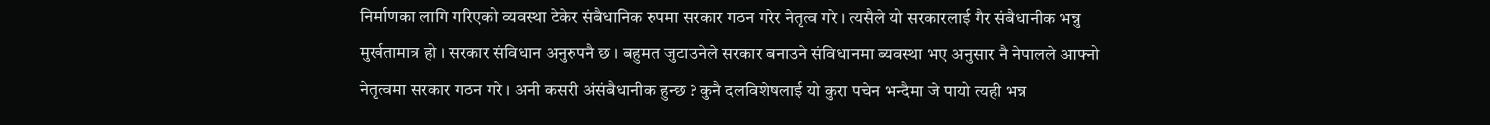निर्माणका लागि गरिएको व्यवस्था टेकेर संबैधानिक रुपमा सरकार गठन गरेर नेतृत्व गरे । त्यसैले यो सरकारलाई गैर संबैधानीक भन्नु मुर्खतामात्र हो । सरकार संविधान अनुरुपनै छ । बहुमत जुटाउनेले सरकार बनाउने संविधानमा ब्यवस्था भए अनुसार नै नेपालले आफ्नो नेतृत्वमा सरकार गठन गरे । अनी कसरी अंसंबैधानीक हुन्छ ? कुनै दलविशेषलाई यो कुरा पचेन भन्दैमा जे पायो त्यही भन्न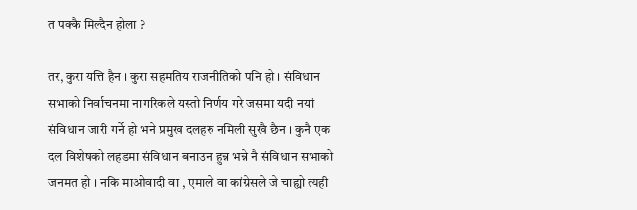त पक्कै मिल्दैन होला ?

तर, कुरा यत्ति हैन । कुरा सहमतिय राजनीतिको पनि हो । संविधान सभाको निर्वाचनमा नागरिकले यस्तो निर्णय गरे जसमा यदी नयां संविधान जारी गर्ने हो भने प्रमुख दलहरु नमिली सुखै छैन । कुनै एक दल विशेषको लहडमा संविधान बनाउन हुन्न भन्ने नै संविधान सभाको जनमत हो । नकि माओवादी वा , एमाले वा कांग्रेसले जे चाह्यो त्यही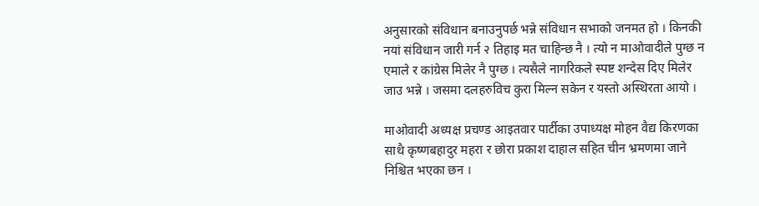अनुसारको संविधान बनाउनुपर्छ भन्ने संविधान सभाको जनमत हो । किनकी नयां संविधान जारी गर्न २ तिहाइ मत चाहिन्छ नै । त्यो न माओवादीले पुग्छ न एमाले र कांग्रेस मिलेर नै पुग्छ । त्यसैले नागरिकले स्पष्ट शन्देस दिए मिलेर जाउ भन्ने । जसमा दलहरुविच कुरा मिल्न सकेन र यस्तो अस्थिरता आयो ।

माओवादी अध्यक्ष प्रचण्ड आइतवार पार्टीका उपाध्यक्ष मोहन वैद्य किरणका साथै कृष्णबहादुर महरा र छोरा प्रकाश दाहाल सहित चीन भ्रमणमा जाने निश्चित भएका छन ।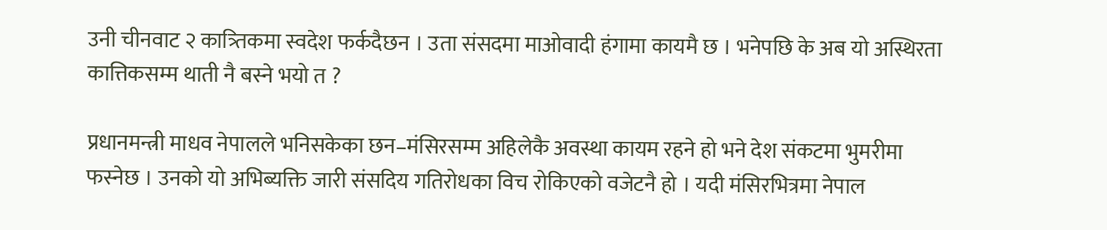उनी चीनवाट २ कात्र्तिकमा स्वदेश फर्कदैछन । उता संसदमा माओवादी हंगामा कायमै छ । भनेपछि के अब यो अस्थिरता कात्तिकसम्म थाती नै बस्ने भयो त ?

प्रधानमन्त्री माधव नेपालले भनिसकेका छन–मंसिरसम्म अहिलेकै अवस्था कायम रहने हो भने देश संकटमा भुमरीमा फस्नेछ । उनको यो अभिब्यक्ति जारी संसदिय गतिरोधका विच रोकिएको वजेटनै हो । यदी मंसिरभित्रमा नेपाल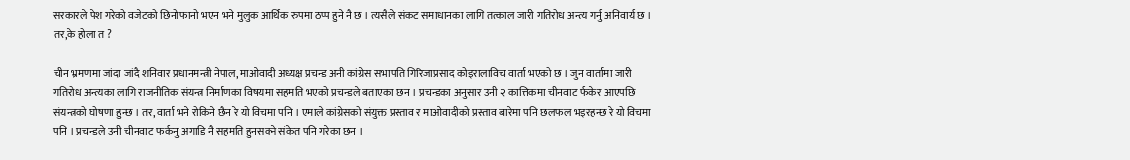सरकारले पेश गरेको वजेटको छिनोफानो भएन भने मुलुक आर्थिक रुपमा ठप्प हुने नै छ । त्यसैले संकट समाधानका लागि तत्काल जारी गतिरोध अन्त्य गर्नु अनिवार्य छ । तर,के होला त ?

चीन भ्रमणमा जांदा जांदै शनिवार प्रधानमन्त्री नेपाल, माओवादी अध्यक्ष प्रचन्ड अनी कांग्रेस सभापति गिरिजाप्रसाद कोइरालाविच वार्ता भएको छ । जुन वार्तामा जारी गतिरोध अन्त्यका लागि राजनीतिक संयन्त्र निर्माणका विषयमा सहमति भएको प्रचन्डले बताएका छन । प्रचन्डका अनुसार उनी २ कात्तिकमा चीनवाट र्फकेर आएपछि संयन्त्रको घोषणा हुन्छ । तर, वार्ता भने रोकिने छैन रे यो विचमा पनि । एमाले कांग्रेसको संयुक्त प्रस्ताव र माओवादीको प्रस्ताव बारेमा पनि छलफल भइरहन्छ रे यो विचमा पनि । प्रचन्डले उनी चीनवाट फर्कनु अगाडि नै सहमति हुनसक्ने संकेत पनि गरेका छन ।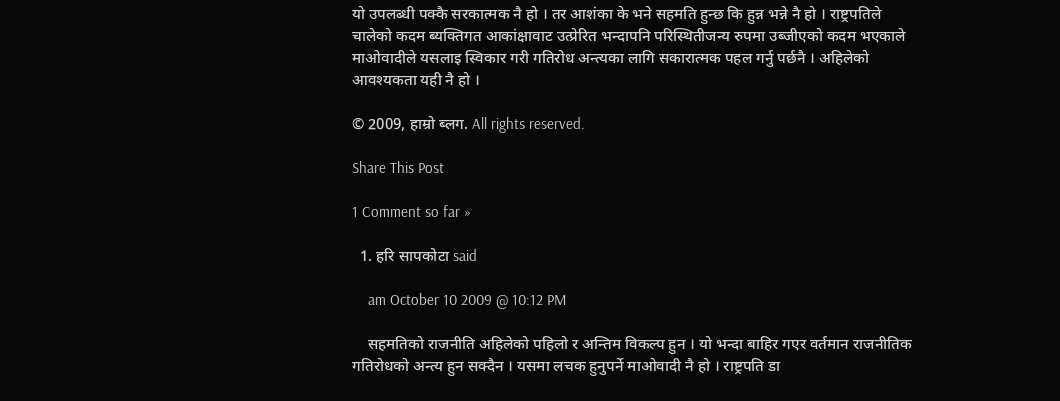यो उपलब्धी पक्कै सरकात्मक नै हो । तर आशंका के भने सहमति हुन्छ कि हुन्न भन्ने नै हो । राष्ट्रपतिले चालेको कदम ब्यक्तिगत आकांक्षावाट उत्प्रेरित भन्दापनि परिस्थितीजन्य रुपमा उब्जीएको कदम भएकाले माओवादीले यसलाइ स्विकार गरी गतिरोध अन्त्यका लागि सकारात्मक पहल गर्नु पर्छनै । अहिलेको आवश्यकता यही नै हो ।

© 2009, हाम्रो ब्लग. All rights reserved.

Share This Post

1 Comment so far »

  1. हरि सापकोटा said

    am October 10 2009 @ 10:12 PM

    सहमतिको राजनीति अहिलेको पहिलो र अन्तिम विकल्प हुन । यो भन्दा बाहिर गएर वर्तमान राजनीतिक गतिरोधको अन्त्य हुन सक्दैन । यसमा लचक हुनुपर्ने माओवादी नै हो । राष्ट्रपति डा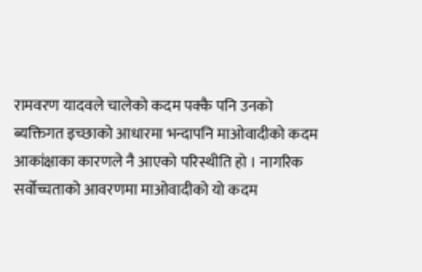रामवरण यादवले चालेको कदम पक्कै पनि उनको ब्यक्तिगत इच्छाको आधारमा भन्दापनि माओवादीको कदम आकांक्षाका कारणले नै आएको परिस्थीति हो । नागरिक सर्वोच्चताको आवरणमा माओवादीको यो कदम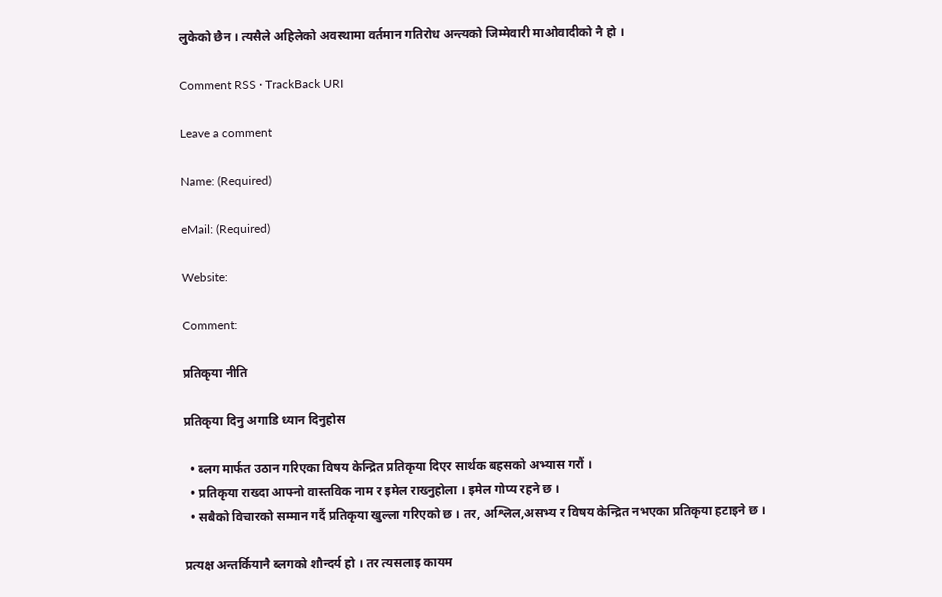लुकेको छैन । त्यसैले अहिलेको अवस्थामा वर्तमान गतिरोध अन्त्यको जिम्मेवारी माओवादीको नै हो ।

Comment RSS · TrackBack URI

Leave a comment

Name: (Required)

eMail: (Required)

Website:

Comment:

प्रतिकृया नीति

प्रतिकृया दिनु अगाडि ध्यान दिनुहोस

  • ब्लग मार्फत उठान गरिएका विषय केन्द्रित प्रतिकृया दिएर सार्थक बहसको अभ्यास गरौं ।
  • प्रतिकृया राख्दा आफ्नो वास्तविक नाम र इमेल राख्नुहोला । इमेल गोप्य रहने छ ।
  • सबैको विचारको सम्मान गर्दै प्रतिकृया खुल्ला गरिएको छ । तर, अश्लिल,असभ्य र विषय केन्द्रित नभएका प्रतिकृया हटाइने छ ।

प्रत्यक्ष अन्तर्कियानै ब्लगको शौन्दर्य हो । तर त्यसलाइ कायम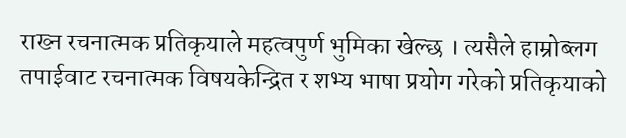राख्न रचनात्मक प्रतिकृयाले महत्वपुर्ण भुमिका खेल्छ । त्यसैले हाम्रोब्लग तपाईवाट रचनात्मक विषयकेन्द्रित र शभ्य भाषा प्रयोग गरेको प्रतिकृयाको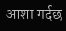आशा गर्दछ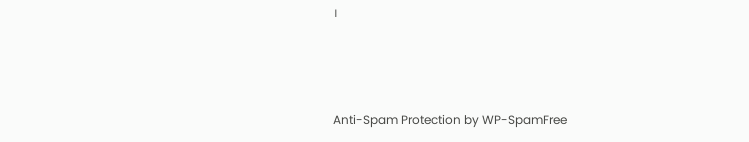।



Anti-Spam Protection by WP-SpamFree